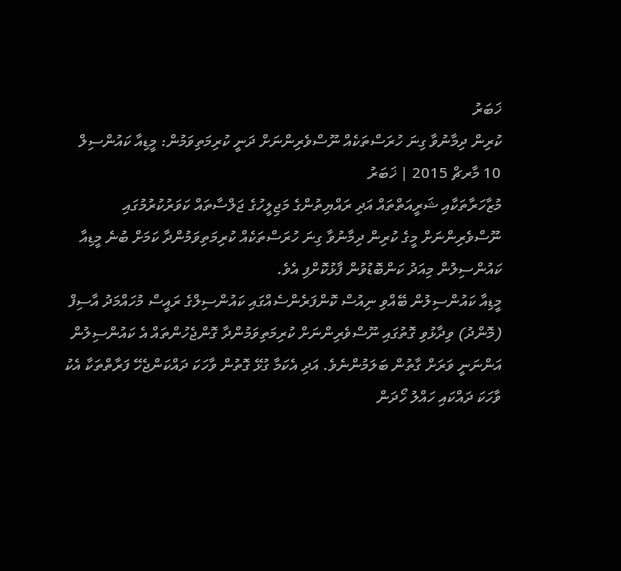ޚަބަރު
ކުރިން ދިމާނުވާ ގިނަ ހުރަސްތަކެއް ނޫސްވެރިންނަށް ދަނީ ކުރިމަތިވަމުން: މީޑިއާ ކައުންސިލް
10 މާރޗް 2015 | ޚަބަރު
މުޒާހަރާތަކާއި ޝަރީއަތްތައް އަދި ރައްޔިތުންގެ މަޖިލީހުގެ ޖަލްސާތައް ކަވަރުކުރުމުގައި ނޫސްވެރިންނަށް މީގެ ކުރިން ދިމާނުވާ ގިނަ ހުރަސްތަކެއް ކުރިމަތިވަމުންދާ ކަމަށް ބުނެ މީޑިއާ ކައުންސިލުން މިއަދު ކަންބޮޑުވުން ފާޅުކޮށްފި އެވެ.
މީޑިއާ ކައުންސިލުން ބޭއްވި ނިއުސް ކޮންފަރެންސެއްގައި ކައުންސިލްގެ ރައީސް މުހައްމަދު އާސިފް (މޮންދު) ވިދާޅުވި ގޮތުގައި ނޫސްވެރިންނަށް ކުރިމަތިވަމުންދާ ގޮންޖެހުންތައް އެ ކައުންސިލުން އަންނަނީ ވަރަށް ގާތުން ބަލަމުންނެވެ. އަދި އެކަމާ ގުޅޭ ގޮތުން ވާހަކަ ދައްކަންޖެހޭ ފަރާތްތަކާ އެކު ވާހަކަ ދައްކައި ހައްލު ހޯދަން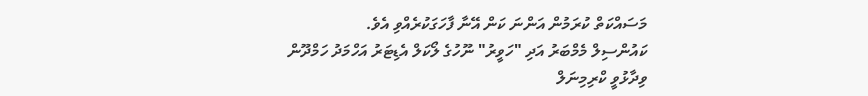މަސައްކަތް ކުރަމުން އަންނަ ކަން އޭނާ ފާހަގަކުރެއްވި އެވެ.
ކައުންސިލް މެމްބަރު އަދި "ހަވީރު" ނޫހުގެ ލޯކަލް އެޑިޓަރު އަހްމަދު ހަމްދޫން ވިދާޅުވީ ކްރިމިނަލް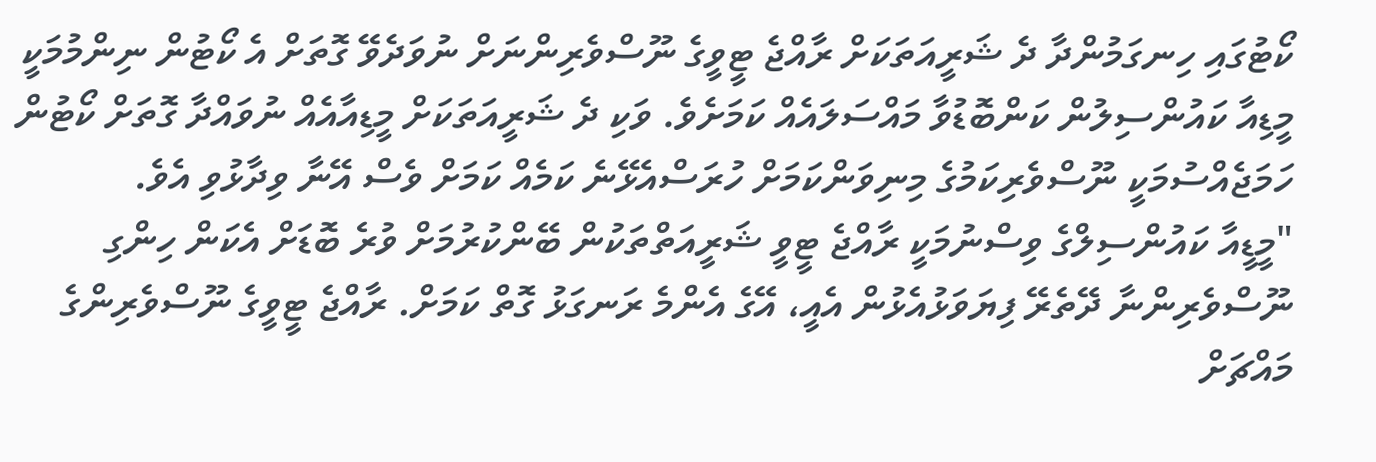ކޯޓުގައި ހިނގަމުންދާ ދެ ޝަރީއަތަކަށް ރާއްޖެ ޓީވީގެ ނޫސްވެރިންނަށް ނުވަދެވޭ ގޮތަށް އެ ކޯޓުން ނިންމުމަކީ މީޑިއާ ކައުންސިލުން ކަންބޮޑުވާ މައްސަލައެއް ކަމަށެވެ. ވަކި ދެ ޝަރީއަތަކަށް މީޑިއާއެއް ނުވައްދާ ގޮތަށް ކޯޓުން ހަމަޖެއްސުމަކީ ނޫސްވެރިކަމުގެ މިނިވަންކަމަށް ހުރަސްއެޅޭނެ ކަމެއް ކަމަށް ވެސް އޭނާ ވިދާޅުވި އެވެ.
"މީޑީއާ ކައުންސިލްގެ ވިސްނުމަކީ ރާއްޖެ ޓީވީ ޝަރީއަތްތަކުން ބޭންކުރުމަށް ވުރެ ބޮޑަށް އެކަން ހިންގި ނޫސްވެރިންނާ ދޭތެރޭ ފިޔަވަޅުއެޅުން އެއީ، އޭގެ އެންމެ ރަނގަޅު ގޮތް ކަމަށް. ރާއްޖެ ޓީވީގެ ނޫސްވެރިންގެ މައްޗަށް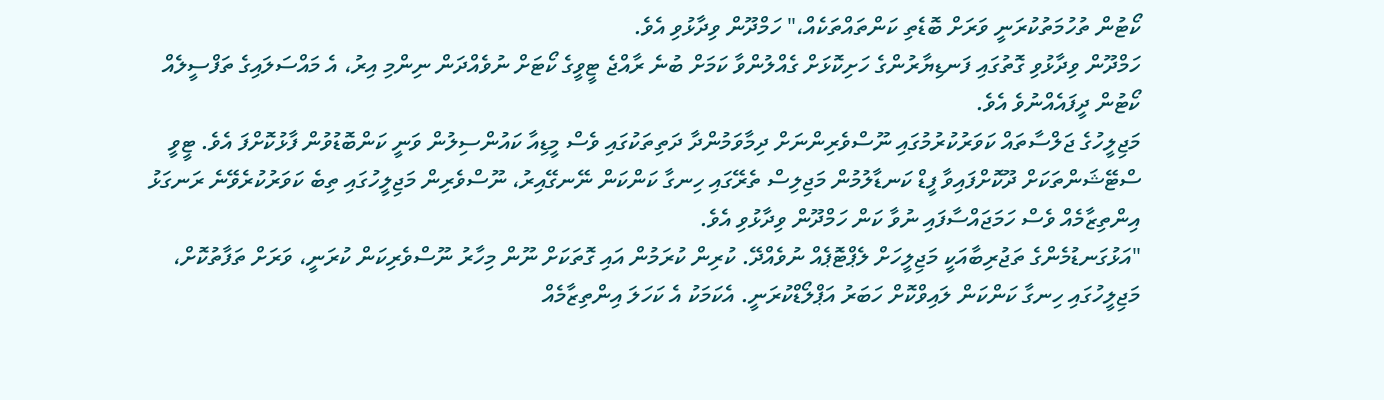ކޯޓުން ތުހުމަތުކުރަނީ ވަރަށް ބޮޑެތި ކަންތައްތަކެއް،" ހަމްދޫން ވިދާޅުވި އެވެ.
ހަމްދޫން ވިދާޅުވި ގޮތުގައި ފަނޑިޔާރުންގެ ހަށިކޮޅަށް ގެއްލުންވާ ކަމަށް ބުނެ ރާއްޖެ ޓީވީގެ ކޯޓަށް ނުވެއްދަން ނިންމި އިރު، އެ މައްސަލައިގެ ތަފްސީލެއް ކޯޓުން ދީފައެއްނުވެ އެވެ.
މަޖިލީހުގެ ޖަލްސާތައް ކަވަރުކުރުމުގައި ނޫސްވެރިންނަށް ދިމާވަމުންދާ ދަތިތަކުގައި ވެސް މީޑިއާ ކައުންސިލުން ވަނީ ކަންބޮޑުވުން ފާޅުކޮށްފަ އެވެ. ޓީވީ ސްޓޭޝަންތަކަށް ދޫކޮށްފައިވާ ފީޑް ކަނޑާލުމުން މަޖިލިސް ތެރޭގައި ހިނގާ ކަންކަން ނޭނގޭއިރު، ނޫސްވެރިން މަޖިލީހުގައި ތިބެ ކަވަރުކުރެވޭނެ ރަނގަޅު އިންތިޒާމެއް ވެސް ހަމަޖައްސާފައި ނުވާ ކަން ހަމްދޫން ވިދާޅުވި އެވެ.
"އަޅުގަނޑުމެންގެ ތަޖުރިބާއަކީ މަޖިލީހަށް ލެޕްޓޮޕެއް ނުވެއްދޭ. ކުރިން ކުރަމުން އައި ގޮތަކަށް ނޫން މިހާރު ނޫސްވެރިކަން ކުރަނީ، ވަރަށް ތަފާތުކޮށް، މަޖިލީހުގައި ހިނގާ ކަންކަން ލައިވްކޮށް ހަބަރު އަޕްލޯޑްކުރަނީ. އެކަމަކު އެ ކަހަލަ އިންތިޒާމެއް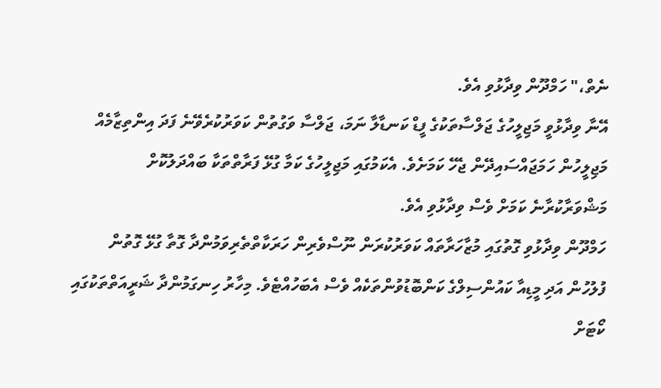ނެތް،" ހަމްދޫން ވިދާޅުވި އެވެ.
އޭނާ ވިދާޅުވީ މަޖިލީހުގެ ޖަލްސާތަކުގެ ފީޑް ކަނޑާލާ ނަމަ، ޖަލްސާ ވަގުތުން ކަވަރުކުރެވޭނެ ފަދަ އިންތިޒާމެއް މަޖިލީހުން ހަމަޖައްސައިދޭން ޖެހޭ ކަމަށެވެ. އެކަމުގައި މަޖިލީހުގެ ކަމާ ގުޅޭ ފަރާތްތަކާ ބައްދަލުކޮށް މަޝްވަރާކުރާނެ ކަމަށް ވެސް ވިދާޅުވި އެވެ.
ހަމްދޫން ވިދާޅުވި ގޮތުގައި މުޒާހަރާތައް ކަވަރުކުރަން ނޫސްވެރިން ހަރަކާތްތެރިވަމުންދާ ގޮތާ ގުޅޭ ގޮތުން ފުލުހުން އަދި މީޑިއާ ކައުންސިލްގެ ކަންބޮޑުވުންތަކެއް ވެސް އެބަހުއްޓެވެ. މިހާރު ހިނގަމުންދާ ޝަރީއަތްތަކުގައި ކޯޓަށް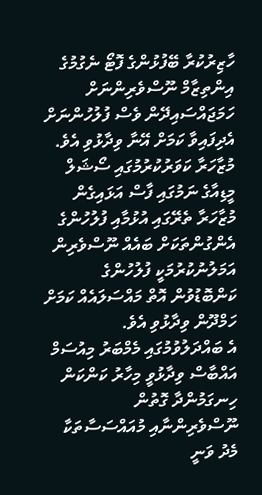ހާޒިރުކުރާ ބޭފުޅުންގެ ފޮޓޯ ނެގުމުގެ އިންތިޒާމް ނޫސްވެރިންނަށް ހަމަޖައްސައިދޭން ވެސް ފުލުހުންނަށް އެދިފައިވާ ކަމަށް އޭނާ ވިދާޅުވި އެވެ.
މުޒާހަރާ ކަވަރުކުރުމުގައި ސޯޝަލް މީޑިއާގެ ނަމުގައި ފާސް އަޅައިގެން މުޒާހަރާ ތެރޭގައި އުޅުމާއި ފުލުހުންގެ އެންގުންތަކަށް ބައެއް ނޫސްވެރިން އަމަލުނުކުރުމަކީ ފުލުހުންގެ ކަންބޮޑުވުން އޮތް މައްސަލައެއް ކަމަށް ހަމްދޫން ވިދާޅުވި އެވެ.
އެ ބައްދަލުވުމުގައި މެމްބަރު މިއުސަމް އައްބާސް ވިދާޅުވީ މިހާރު ކަންކަން ހިނގަމުންދާ ގޮތުން ނޫސްވެރިންނާއި މުއައްސަސާތަކާ މެދު ވަނީ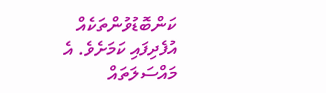ކަންބޮޑުވުންތަކެއް އުފެދިފައި ކަމަށެވެ. އެ މައްސަލަތައް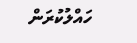ހައްލުކުރަން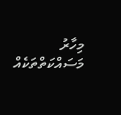މިހާރު މަސައްކަތްތަކެއް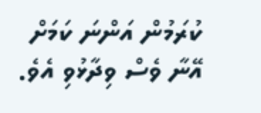ކުރަމުން އަންނަ ކަމަށް އޭނާ ވެސް ވިދާޅުވި އެވެ.